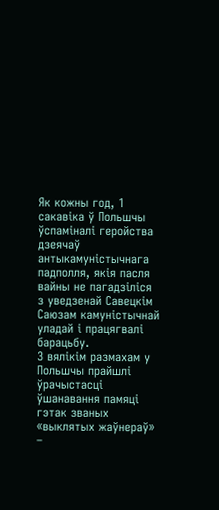Як кожны год, 1 сакавіка ў Польшчы ўспаміналі геройства дзеячаў антыкамуністычнага падполля, якія пасля вайны не пагадзіліся з уведзенай Савецкім Саюзам камуністычнай уладай і працягвалі барацьбу.
З вялікім размахам у Польшчы прайшлі ўрачыстасці ўшанавання памяці гэтак званых «выклятых жаўнераў» –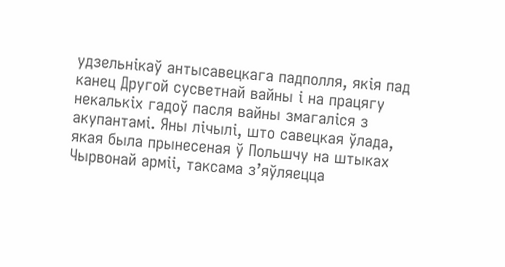удзельнікаў антысавецкага падполля, якія пад канец Другой сусветнай вайны і на працягу некалькіх гадоў пасля вайны змагаліся з акупантамі. Яны лічылі, што савецкая ўлада, якая была прынесеная ў Польшчу на штыках Чырвонай арміі, таксама з’яўляецца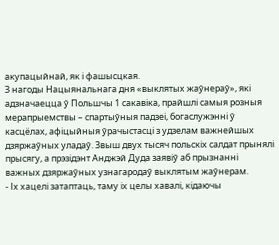акупацыйнай, як і фашысцкая.
З нагоды Нацыянальнага дня «выклятых жаўнераў», які адзначаецца ў Польшчы 1 сакавіка, прайшлі самыя розныя мерапрыемствы – спартыўныя падзеі, богаслужэнні ў касцёлах, афіцыйныя ўрачыстасці з удзелам важнейшых дзяржаўных уладаў. Звыш двух тысяч польскіх салдат прынялі прысягу, а прэзідэнт Анджэй Дуда заявіў аб прызнанні важных дзяржаўных узнагародаў выклятым жаўнерам.
- Іх хацелі затаптаць, таму іх целы хавалі, кідаючы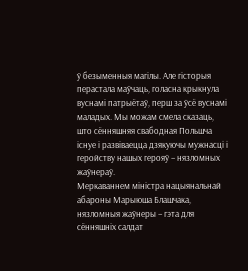ў безыменныя магілы. Але гісторыя перастала маўчаць, голасна крыкнула вуснамі патрыётаў, перш за ўсё вуснамі маладых. Мы можам смела сказаць, што сённяшняя свабодная Польшча існуе і развіваецца дзякуючы мужнасці і геройству нашых герояў – нязломных жаўнераў.
Меркаваннем міністра нацыянальнай абароны Марыюша Блашчака, нязломныя жаўнеры – гэта для сённяшніх салдат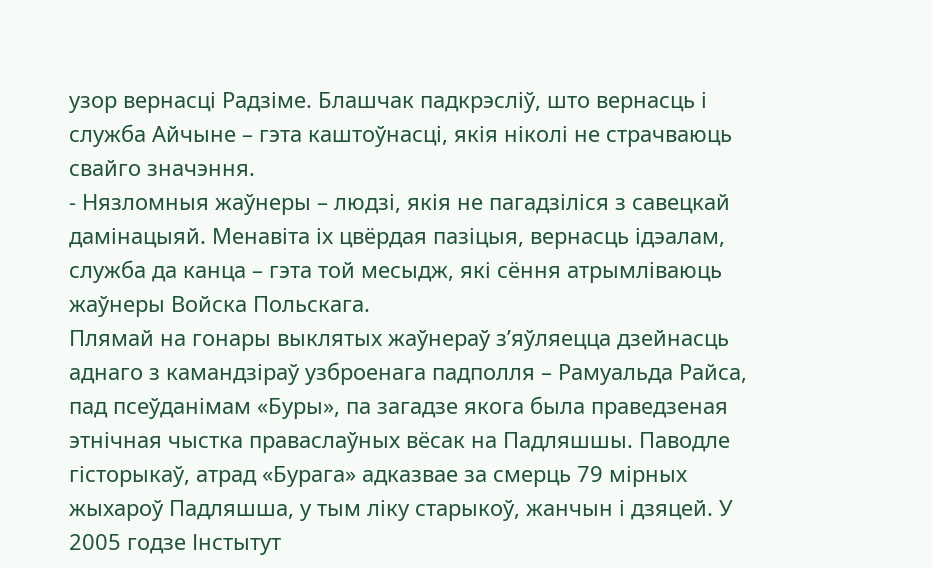узор вернасці Радзіме. Блашчак падкрэсліў, што вернасць і служба Айчыне – гэта каштоўнасці, якія ніколі не страчваюць свайго значэння.
- Нязломныя жаўнеры – людзі, якія не пагадзіліся з савецкай дамінацыяй. Менавіта іх цвёрдая пазіцыя, вернасць ідэалам, служба да канца – гэта той месыдж, які сёння атрымліваюць жаўнеры Войска Польскага.
Плямай на гонары выклятых жаўнераў з’яўляецца дзейнасць аднаго з камандзіраў узброенага падполля – Рамуальда Райса, пад псеўданімам «Буры», па загадзе якога была праведзеная этнічная чыстка праваслаўных вёсак на Падляшшы. Паводле гісторыкаў, атрад «Бурага» адказвае за смерць 79 мірных жыхароў Падляшша, у тым ліку старыкоў, жанчын і дзяцей. У 2005 годзе Інстытут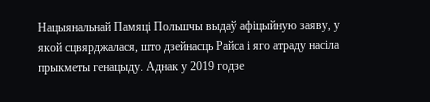Нацыянальнай Памяці Польшчы выдаў афіцыйную заяву, у якой сцвярджалася, што дзейнасць Райса і яго атраду насіла прыкметы генацыду. Аднак у 2019 годзе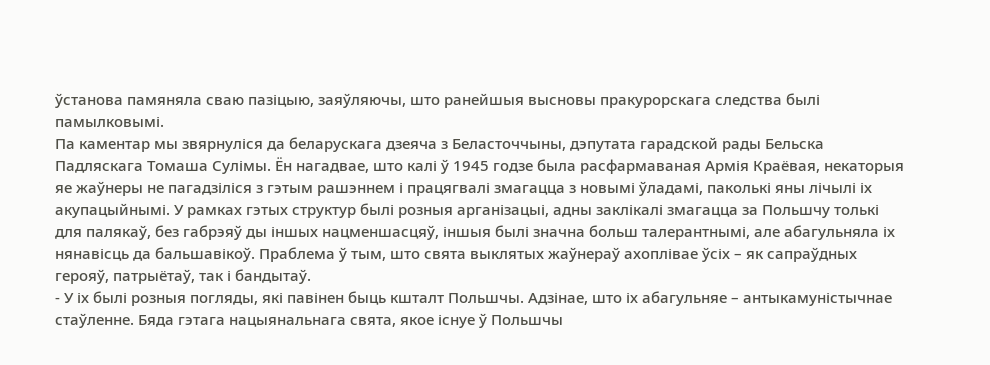ўстанова памяняла сваю пазіцыю, заяўляючы, што ранейшыя высновы пракурорскага следства былі памылковымі.
Па каментар мы звярнуліся да беларускага дзеяча з Беласточчыны, дэпутата гарадской рады Бельска Падляскага Томаша Сулімы. Ён нагадвае, што калі ў 1945 годзе была расфармаваная Армія Краёвая, некаторыя яе жаўнеры не пагадзіліся з гэтым рашэннем і працягвалі змагацца з новымі ўладамі, паколькі яны лічылі іх акупацыйнымі. У рамках гэтых структур былі розныя арганізацыі, адны заклікалі змагацца за Польшчу толькі для палякаў, без габрэяў ды іншых нацменшасцяў, іншыя былі значна больш талерантнымі, але абагульняла іх нянавісць да бальшавікоў. Праблема ў тым, што свята выклятых жаўнераў ахоплівае ўсіх – як сапраўдных герояў, патрыётаў, так і бандытаў.
- У іх былі розныя погляды, які павінен быць кшталт Польшчы. Адзінае, што іх абагульняе – антыкамуністычнае стаўленне. Бяда гэтага нацыянальнага свята, якое існуе ў Польшчы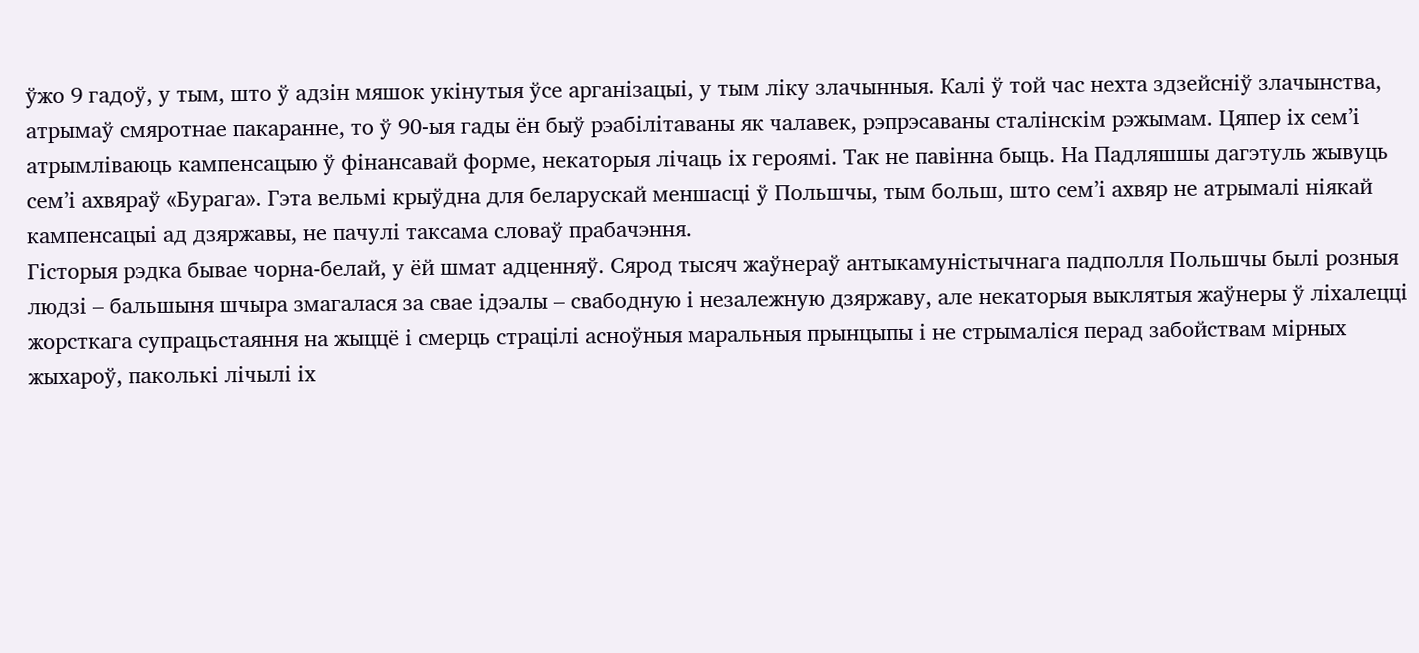ўжо 9 гадоў, у тым, што ў адзін мяшок укінутыя ўсе арганізацыі, у тым ліку злачынныя. Калі ў той час нехта здзейсніў злачынства, атрымаў смяротнае пакаранне, то ў 90-ыя гады ён быў рэабілітаваны як чалавек, рэпрэсаваны сталінскім рэжымам. Цяпер іх сем’і атрымліваюць кампенсацыю ў фінансавай форме, некаторыя лічаць іх героямі. Так не павінна быць. На Падляшшы дагэтуль жывуць сем’і ахвяраў «Бурага». Гэта вельмі крыўдна для беларускай меншасці ў Польшчы, тым больш, што сем’і ахвяр не атрымалі ніякай кампенсацыі ад дзяржавы, не пачулі таксама словаў прабачэння.
Гісторыя рэдка бывае чорна-белай, у ёй шмат адценняў. Сярод тысяч жаўнераў антыкамуністычнага падполля Польшчы былі розныя людзі – бальшыня шчыра змагалася за свае ідэалы – свабодную і незалежную дзяржаву, але некаторыя выклятыя жаўнеры ў ліхалецці жорсткага супрацьстаяння на жыццё і смерць страцілі асноўныя маральныя прынцыпы і не стрымаліся перад забойствам мірных жыхароў, паколькі лічылі іх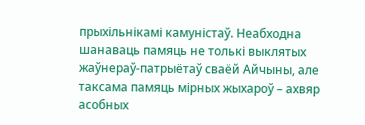прыхільнікамі камуністаў. Неабходна шанаваць памяць не толькі выклятых жаўнераў-патрыётаў сваёй Айчыны, але таксама памяць мірных жыхароў – ахвяр асобных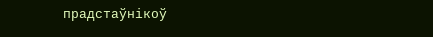прадстаўнікоў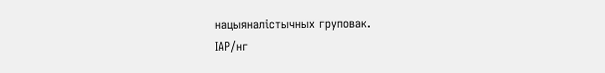нацыяналістычных груповак.
ІАР/нг